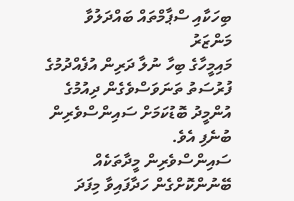ބިހަކާއި ސްޕާމްތައް ބައްދަލުވާ މަންޒަރު
މައިމީހާގެ ބިހާ ނުލާ ދަރިން އުފެއްދުމުގެ ފުރުސަތު ތަނަވަސްވެގެން ދިއުމުގެ އުންމީދު ބޮޑުކަމަށް ސައިންސްވެރިން ބުނެފި އެވެ.
ސައިންސްވެރިން މީދާތަކެއް ބޭނުންކޮށްގެން ހަދާފައިވާ މިފަދަ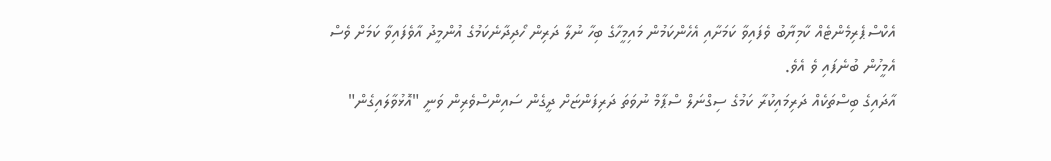އެކްސްޕެރިމެންޓެއް ކާމިޔާބު ވެފައިވާ ކަމަށާއި އެހެންކަމުން މައިމީހާގެ ބިހާ ނުލާ ދަރިން ހޯދިދާނެކަމުގެ އުންމީދު އާވެފައިވާ ކަމަށް ވެސް އެމީހުން ބުނެފައި ވެ އެވެ.
އާދައިގެ ބިސްތަކެއް ދަރިމައިކުރާ ކަމުގެ ސިގްނަލް ސްޕާމް ނުވަތަ ދަރިފަންޏަށް ދީގެން ސައިންސްވެރިން ވަނީ "އޮޅުވާލައިގެން"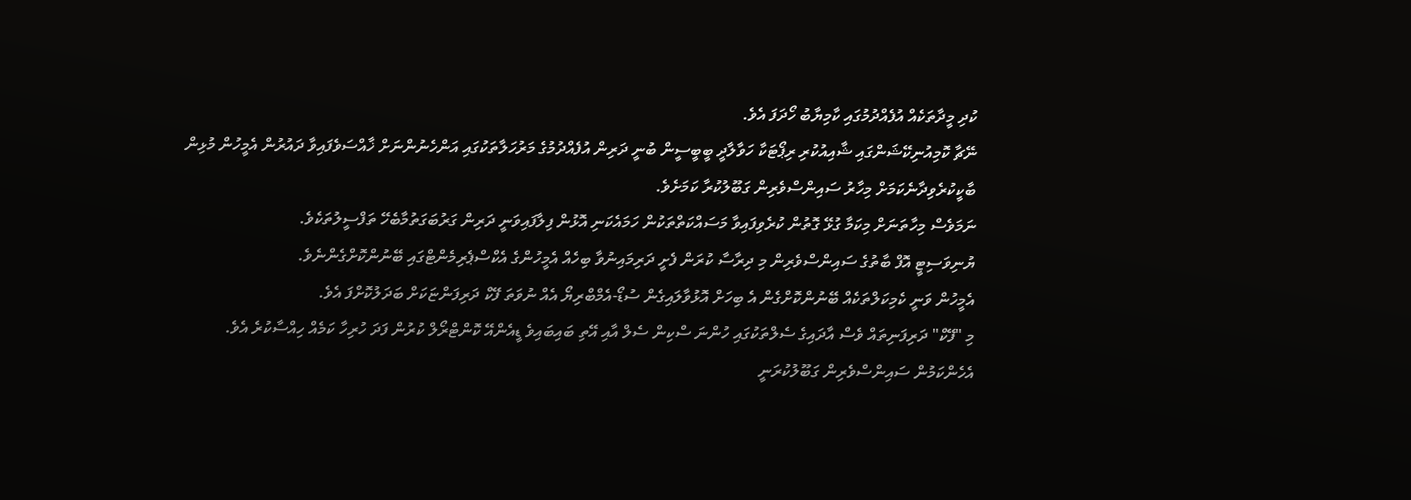ކުދި މީދާތަކެއް އުފެއްދުމުގައި ކާމިޔާބު ހޯދަފަ އެވެ.
ނޭޗާ ކޮމިއުނިކޭޝަންގައި ޝާއިއުކުރި ރިޕޯޓަކާ ހަވާލާދީ ބީބީސީން ބުނީ ދަރިން އުފެއްދުމުގެ މަރުހަލާތަކުގައި އަންހެނުންނަށް ޚާއްސަވެފައިވާ ދައުރުން އެމީހުން މުޅިން ބާކީކުރެވިދާނެކަމަށް މިހާރު ސައިންސްވެރިން ގަބޫލުކުރާ ކަމަށެވެ.
ނަމަވެސް މިހާތަނަށް މިކަމާ ގުޅޭ ގޮތުން ކުރެވިފައިވާ މަސައްކަތްތަކުން ހަމައެކަނި އޮޅުން ފިލާފައިވަނީ ދަރިން ގަރުބަގަތުމާބެހޭ ތަފްސީލުތަކެވެ.
ޔުނިވަސިޓީ އޮފް ބާތުގެ ސައިންސްވެރިން މި ދިރާސާ ކުރަން ފެށީ ދަރިމައިނުވާ ބިހެއް އެމީހުންގެ އެކްސްޕެރިމެންޓްގައި ބޭނުންކޮށްގެންނެވެ.
އެމީހުން ވަނީ ކެމިކަލްތަކެއް ބޭނުންކޮށްގެން އެ ބިހަށް އޮޅުވާލައިގެން ސުޑޯ-އެމްބްރިޔޯ އެއް ނުވަތަ ފޭކް ދަރިފަންޏަކަށް ބަދަލުކޮށްފަ އެވެ.
މި "ފޭކް" ދަރިފަނިތައް ވެސް އާދައިގެ ސެލްތަކުގައި ހުންނަ ސްކިން ސެލް އާއި އޭތި ބައިބައިވެ ޑީއެންއޭ ކޮންޓްރޯލް ކުރުން ފަދަ ހުރިހާ ކަމެއް ހިއްސާކުރެ އެވެ.
އެހެންކަމުން ސައިންސްވެރިން ގަބޫލުކުރަނީ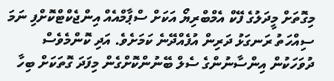މިގޮތަށް މީދަލުގެ ފޭކް އެމްބްރިޔޯ އަކަށް ސްޕާމްއެއް އިންޖެކްޓްކޮށްފި ނަމަ ސިއްހަތު ރަނގަޅު ދަރިން އުފެއްދޭނެ ކަމަށެވެ. އަދި ކޮންމެވެސް ދުވަހަކުން އިންސާނުންގެ ސެލް ބޭނުންކޮށްގެން މިފަދަ ގޮތަކަށް ބިހާ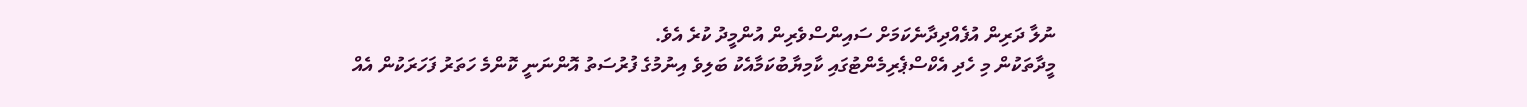ނުލާ ދަރިން އުފެއްދިދާނެކަމަށް ސައިންސްވެރިން އުންމީދު ކުރެ އެވެ.
މީދާތަކުން މި ހެދި އެކްސްޕެރިމެންޓުގައި ކާމިޔާބުކަމާއެކު ބަލިވެ އިނުމުގެ ފުރުސަތު އޮންނަނީ ކޮންމެ ހަތަރު ފަހަރަކުން އެއް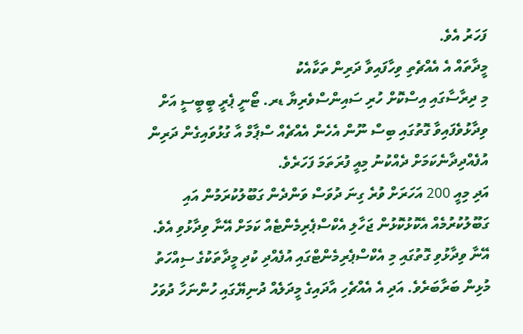ފަހަރު އެވެ.
މީދާތައް އެ އެއްޗެތި ވިހާފައިވާ ދަރިން ތަކާއެކު
މި ދިރާސާގައި އިސްކޮށް ހުރި ސައިންސްވެރިޔާ ޑރ. ޓޯނީ ޕެރީ ބީބީސީ އަށް ވިދާޅުވެފައިވާ ގޮތުގައި ބިސް ނޫން އެހެން އެއްޗެއް ސްޕާމް އާ ގުޅުވައިގެން ދަރިން އުފެއްދިދާނެކަމަށް ދެއްކުނު މިއީ ފުރަތަމަ ފަހަރެވެ.
އަދި މިއީ 200 އަހަރަށް ވުރެ ގިނަ ދުވަސް ވަންދެން ގަބޫލުކުރަމުން އައި ގަބޫލުކުރުމެއް އެކޮޅުކޮޅުން ޖަހާލި އެކްސްޕެރިމެންޓެއް ކަމަށް އޭނާ ވިދާޅުވި އެވެ.
އޭނާ ވިދާޅުވި ގޮތުގައި މި އެކްސްޕެރިމެންޓްގައި އުފެއްދި ކުދި މީދާތަކުގެ ސިއްހަތު މުޅިން ބަރާބަރެވެ. އަދި އެ އެއްޗެހި އާދައިގެ މީދަލެއް ދުނިޔޭގައި ހުންނަހާ ދުވަހު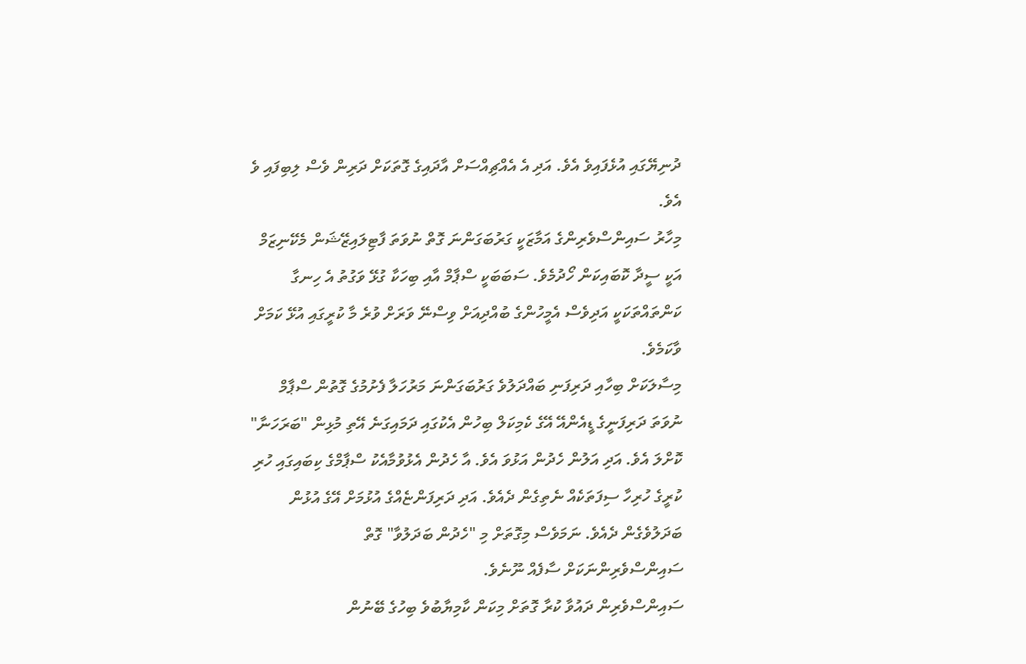ދުނިޔޭގައި އުޅެފައިވެ އެވެ. އަދި އެ އެއްޗިއްސަށް އާދައިގެ ގޮތަކަށް ދަރިން ވެސް ލިބިފައި ވެ އެވެ.
މިހާރު ސައިންސްވެރިންގެ އަމާޒަކީ ގަރުބަގަންނަ ގޮތް ނުވަތަ ފާޓިލައިޒޭޝަން މެކޭނިޒަމް އަކީ ސީދާ ކޮބައިކަން ހޯދުމެވެ. ސަބަބަކީ ސްޕާމް އާއި ބިހަކާ ގުޅޭ ވަގުތު އެ ހިނގާ ކަންތައްތަކަކީ އަދިވެސް އެމީހުންގެ ބުއްދިއަށް ވިސްނޭ ވަރަށް ވުރެ މާ ކުރީގައި އުޅޭ ކަމަށް ވާކަމެވެ.
މިސާލަކަށް ބިހާއި ދަރިފަނި ބައްދަލުވެ ގަރުބަގަންނަ މަރުހަލާ ފެށުމުގެ ގޮތުން ސްޕާމް ނުވަތަ ދަރިފަނީގެ ޑީއެންއޭ އޭގެ ކެމިކަލް ބިހުން އެކުގައި ދަމައިގަނެ އޭތި މުޅިން "ބަރަހަނާ" ކޮށްލަ އެވެ. އަދި އަލުން ހެދުން އަޅުވަ އެވެ. އާ ހެދުން އެޅުވުމާއެކު ސްޕާމްގެ ކިބައިގައި ހުރި ކުރީގެ ހުރިހާ ސިފަތަކެއް ނެތިގެން ދެއެވެ. އަދި ދަރިފަންޏެއްގެ އުޅުމަށް އޭގެ އުޅުން ބަދަލުވެގެން ދެއެވެ. ނަމަވެސް މިގޮތަށް މި "ހެދުން ބަދަލުވާ" ގޮތް ސައިންސްވެރިންނަކަށް ސާފެއް ނޫނެވެ.
ސައިންސްވެރިން ދައުވާ ކުރާ ގޮތަށް މިކަން ކާމިޔާބުވެ ބިހުގެ ބޭނުން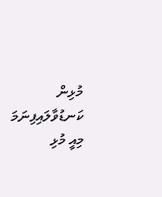މުޅިން ކަނޑުވާލައިފިނަމަ މިއީ މުޅި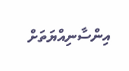އިންސާނިއްޔަތަށް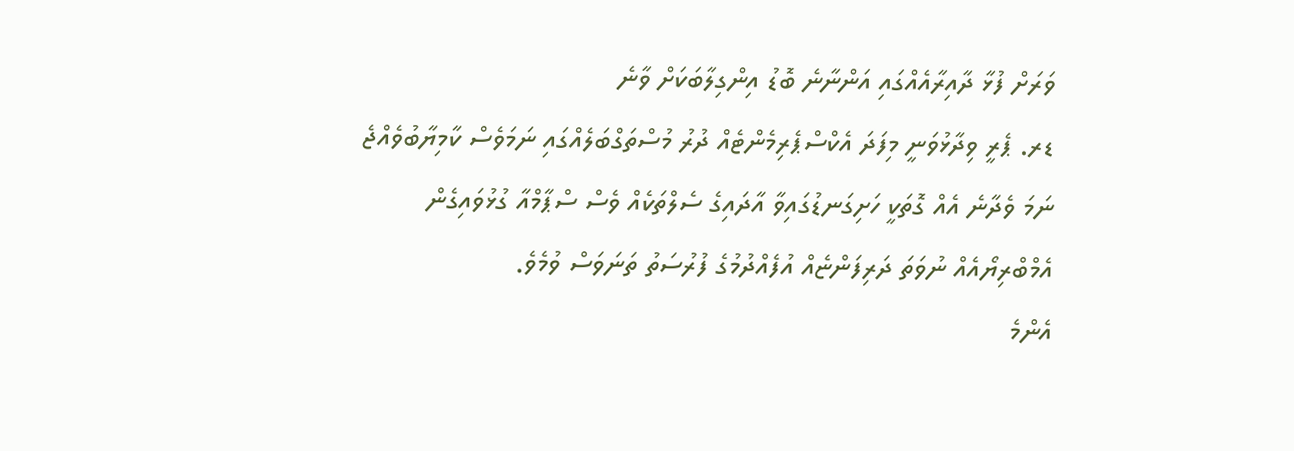ވަރަށް ފުޅާ ދާއިރާއެއްގައި އަންނާނެ ބޮޑު އިންގިލާބަކަށް ވާނެ
ޑރ. ޕެރީ ވިދާޅުވަނީ މިފަދަ އެކްސްޕެރިމެންޓެއް ދުރު މުސްތަގްބަލެއްގައި ނަމަވެސް ކާމިޔާބުވެއްޖެ ނަމަ ވެދާނެ އެއް ގޮތަކީ ހަށިގަނޑުގައިވާ އާދައިގެ ސެލްތަކެއް ވެސް ސްޕާމްއާ ގުޅުވައިގެން އެމްބްރިޔޯއެއް ނުވަތަ ދަރިފަންޏެއް އުފެއްދުމުގެ ފުރުސަތު ތަނަވަސް ވުމެވެ.
އެންމެ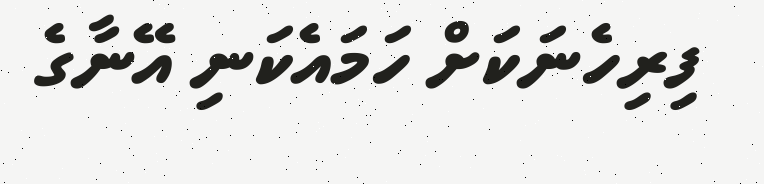ފިރިހެނަކަށް ހަމައެކަނި އޭނާގެ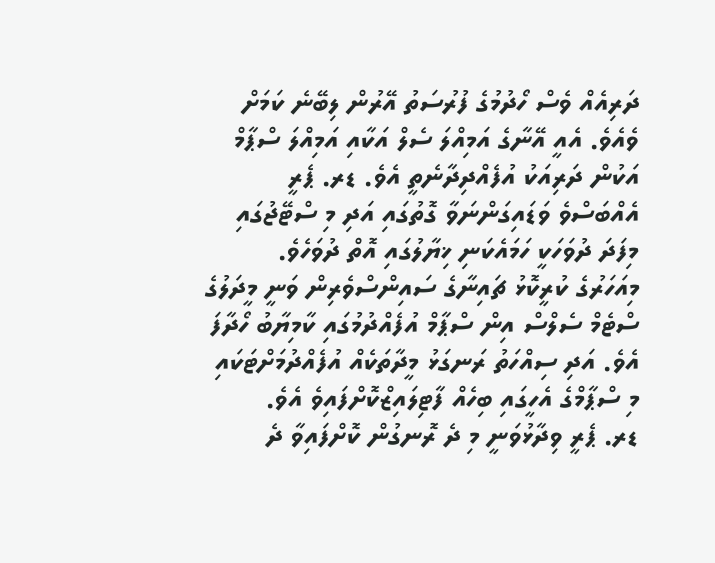ދަރިއެއް ވެސް ހޯދުމުގެ ފުރުސަތު އޭރުން ލިބޭނެ ކަމަށް ވެއެވެ. އެއީ އޭނާގެ އަމިއްލަ ސެލް އަކާއި އަމިއްލަ ސްޕާމް އަކުން ދަރިއަކު އުފެއްދިދާނެތީ އެވެ. ޑރ. ޕެރީ އެއްބަސްވެ ވަޑައިގަންނަވާ ގޮތުގައި އަދި މި ސްޓޭޖުގައި މިފަދަ ދުވަހަކީ ހަމައެކަނި ޚިޔާލުގައި އޮތް ދުވަހެވެ.
މިއަހަރުގެ ކުރީކޮޅު ޗައިނާގެ ސައިންސްވެރިން ވަނީ މީދަލުގެ ސްޓެމް ސެލްސް އިން ސްޕާމް އުފެއްދުމުގައި ކާމިޔާބު ހޯދާފަ އެވެ. އަދި ސިއްހަތު ރަނގަޅު މީދާތަކެއް އުފެއްދުމަށްޓަކައި މި ސްޕާމްގެ އެހީގައި ބިހެއް ފާޓިލައިޒްކޮށްފައިވެ އެވެ.
ޑރ. ޕެރީ ވިދާޅުވަނީ މި ދެ ރޮނގުން ކޮށްފައިވާ ދެ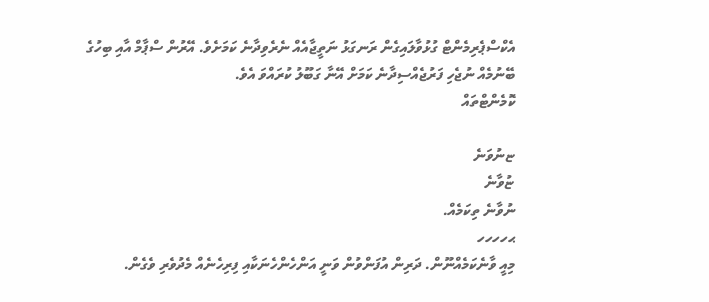އެކްސްޕެރިމެންޓް ގުޅުވާލައިގެން ރަނގަޅު ނަތީޖާއެއް ނެރެވިދާނެ ކަމަށެވެ. އޭރުން ސްޕާމް އާއި ބިހުގެ ބޭނުމެއް ނުޖެހި ފަރުޖެއްސިދާނެ ކަމަށް އޭނާ ގަބޫލު ކުރައްވަ އެވެ.
ކޮމެންޓްތައް

ޏނުވަނެ
ޏުވާނެ
ނުވާނެ ތިކަމެއް.
ޙހހހހ
މިއީ ވާނެކަމެއްނޫން. ދަރިން އުފަންވުން ވަނީ އަންހެންހެނަކާއި ފިރިހެނެއް މެދުވެރި ވެގެން.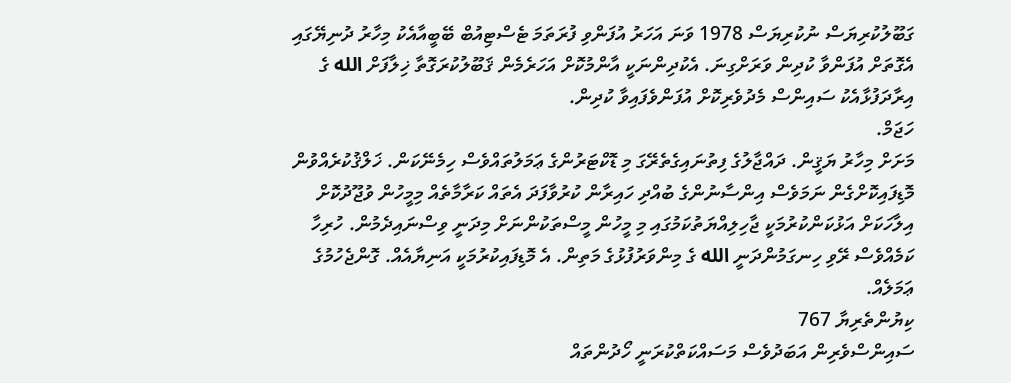ގަބޫލުކުރިޔަސް ނުކުރިޔަސް 1978 ވަނަ އަހަރު އުފަންވި ފުރަތަމަ ޓެސްޓިއުބް ބޭބީއާއެކު މިހާރު ދުނިޔޭގައި އެގޮތަށް އުފަންވާ ކުދިން ވަރަށްގިނަ. އެކުދިންނަކީ އާންމުކޮށް އަހަރެމެން ޤަބޫލުކުރަގޮތާ ޚިލާފަށް الله ގެ އިރާދަފުޅާއެކު ސައިންސް މެދުވެރިކޮށް އުފަންވެފައިވާ ކުދިން.
ހަޖަމް.
މަށަށް މިހާރު ޔަޤީން. ދައްޖާލުގެ ފިތުނައިގެތެރޭގަ މި ޑޮކްޓަރުންގެ ޢަމަލުތައްވެސް ހިމެނޭކަން. ޚަލްޤުކުރެއްވުން މޮޑިފައިކޮށްގެން ނަމަވެސް އިންސާނުންގެ ބުއްދި ހައިރާން ކުރުވާފަދަ އެތައް ކަރާމާތެއް މިމީހުން ވުޖޫދުކޮށް އިލާހަކަށް އަޅުކަންކުރުމަކީ ޖާހިލިއްޔަތުކަމުގައި މި މީހުން މީސްތަކުންނަށް މިދަނީ ވިސްނައިދެމުން. ހުރިހާ ކަމެއްވެސް ރޭވި ހިނގަމުންދަނީ الله ގެ މިންވަރުފުޅުގެ މަތިން. އެ މޮޑިފައިކުރުމަކީ އަނިޔާއެއް. ގޮންޖެހުމުގެ ޢަމަލެއް.
ކިޔުންތެރިޔާ 767
ސައިންސްވެރިން އަބަދުވެސް މަސައްކަތްކުރަނީ ހޯދުންތައް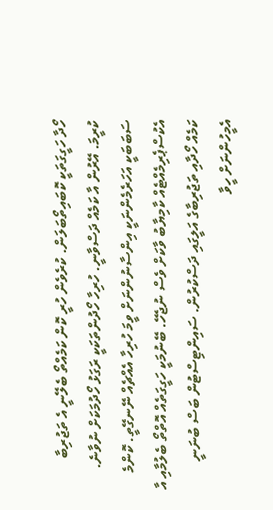ހޯދާ ހަގީގަތަކީ ކޮބައިތޯބަލަން. ކުރެވެން ހުރީ ކޮން ކަމެއްތޯ ބެލޭނީ އެ ތަޖުރިބާ ކުރީމަ. އޭރުން އާ ކަމެއް ދަސްވާނީ. ހުރިހާ ހޯދުންތަކަކީ ރަގަޅު ހޯދުމަކަށް ނުވާނެ. ސަބަބަކީ އަހަރެމެންނަކީ އިންސާނުންނަށް ވީމަ ހުރިހާ އެއްޗެއް ނޭނގޭތީ. ކޮންމެ އެކުސްޕެރިމެއްޓެއް ކާމިޔާބު ވާކަށް ވެސް ނުޖެހޭ. ބޭނުމަކީ ހަގީގަތެއް އޮތްތޯ ބެލުމާއި އާ ކަމެއް ހޯދާއި ތަޖުރިބާގެ އަލީގައި ދަސްކުރުން. ސައިންޓިސްޓުން ބަސް ބުނަނީ އެމީހުންނަށް ހީވާ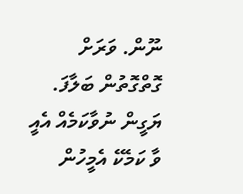ނޫން. ވަރަށް ގޮތްގޮތުން ބަލާފަ. ޔަގީން ނުވާކަމެއް އެއީ ވާ ކަމެކޭ އެމީހުން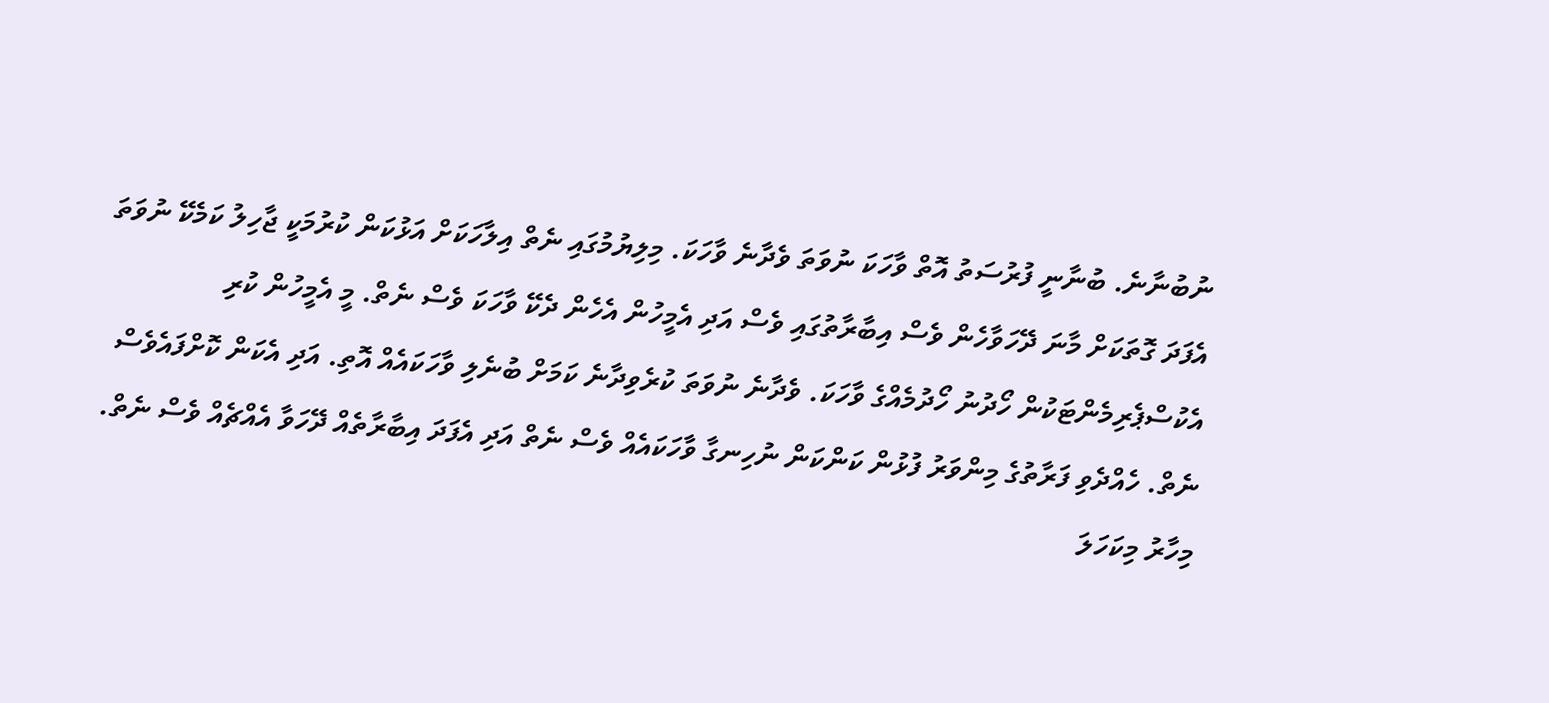ނުބުނާނެ. ބުނާނީ ފުރުސަތު އޮތް ވާހަކަ ނުވަތަ ވެދާނެ ވާހަކަ. މިލިޔުމުގައި ނެތް އިލާހަކަށް އަޅުކަން ކުރުމަކީ ޖާހިލު ކަމެކޭ ނުވަތަ އެފަދަ ގޮތަކަށް މާނަ ދޭހަވާހެން ވެސް އިބާރާތުގައި ވެސް އަދި އެމީހުން އެހެން ދެކޭ ވާހަކަ ވެސް ނެތް. މީ އެމީހުން ކުރި އެކުސްޕެރިމެންޓަކުން ހޯދުނު ހޯދުމެއްގެ ވާހަކަ. ވެދާނެ ނުވަތަ ކުރެވިދާނެ ކަމަށް ބުނެލި ވާހަކައެއް އޮތި. އަދި އެކަން ކޮށްފައެވެސް ނެތް. ހެއްދެވި ފަރާތުގެ މިންވަރު ފުޅުން ކަންކަން ނުހިނގާ ވާހަކައެއް ވެސް ނެތް އަދި އެފަދަ އިބާރާތެއް ދޭހަވާ އެއްޗެއް ވެސް ނެތް. މިހާރު މިކަހަލަ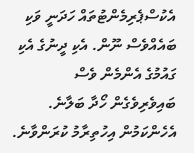އެކުސްޕެރިމެންޓުތައް ހަދަނީ ވަކި ބައެއްވެސް ނޫން. އެކި ދީނުގެ އެކި ގައުމުގެ އެންމެން ވެސް ބައިވެރިވެގެން ހޯދާ ބަލާނެ. އެހެންކަމުން އިހުތިރާމު ކުރަންވާނެ.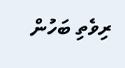ރިވެތި ބަހުން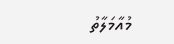މުއާމަލާތު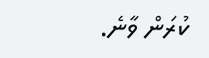ކުރަން ވާނެ.